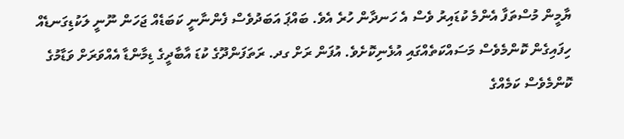ޔާމީން މުސްތަފާ އެންމެ ކުޑައިރު ވެސް އެ ހަނދާން ހުރެ އެވެ. ބައްޕަ އަބަދުވެސް ފެންނާނީ ކަބަޑެއް ޖަހަން ނޫނީ ލަކުޑިގަނޑެއް ހިފައިގެން ކޮންމެވެސް މަސައްކަތެއްގައި އުޅެނިކޮށެވެ. އުފަން ރަށް ގދ. ރަތަފަންދޫގެ ކުޑަ އާބާދީގެ ޑިމާންޑާ އެއްވަރަށް ވަޑާމުގެ ކޮންމެވެސް ކަމެއްގެ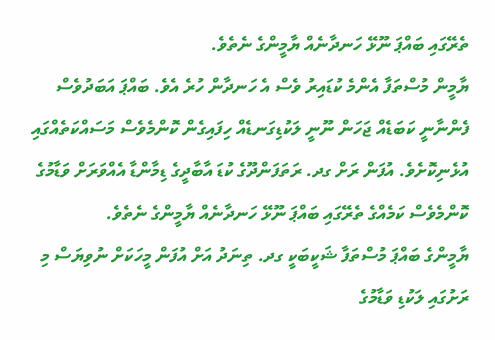ތެރޭގައި ބައްޕަ ނޫޅޭ ހަނދާނެއް ޔާމީންގެ ނެތެވެ.
ޔާމީން މުސްތަފާ އެންމެ ކުޑައިރު ވެސް އެ ހަނދާން ހުރެ އެވެ. ބައްޕަ އަބަދުވެސް ފެންނާނީ ކަބަޑެއް ޖަހަން ނޫނީ ލަކުޑިގަނޑެއް ހިފައިގެން ކޮންމެވެސް މަސައްކަތެއްގައި އުޅެނިކޮށެވެ. އުފަން ރަށް ގދ. ރަތަފަންދޫގެ ކުޑަ އާބާދީގެ ޑިމާންޑާ އެއްވަރަށް ވަޑާމުގެ ކޮންމެވެސް ކަމެއްގެ ތެރޭގައި ބައްޕަ ނޫޅޭ ހަނދާނެއް ޔާމީންގެ ނެތެވެ.
ޔާމީންގެ ބައްޕަ މުސްތަފާ ޝަކީބަކީ ގދ. ތިނަދު އަށް އުފަން މީހަކަށް ނުވިޔަސް މި ރަށުގައި ލަކުޑި ވަޑާމުގެ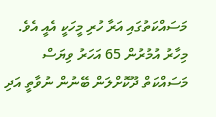މަސައްކަތުގައި އަރާ ހުރި މީހަކީ އެއީ އެވެ. މިހާރު އުމުރުން 65 އަހަރު ވިޔަސް މަސައްކަތް ދޫކޮށްލަން ބޭނުން ނުވާތީ އަދި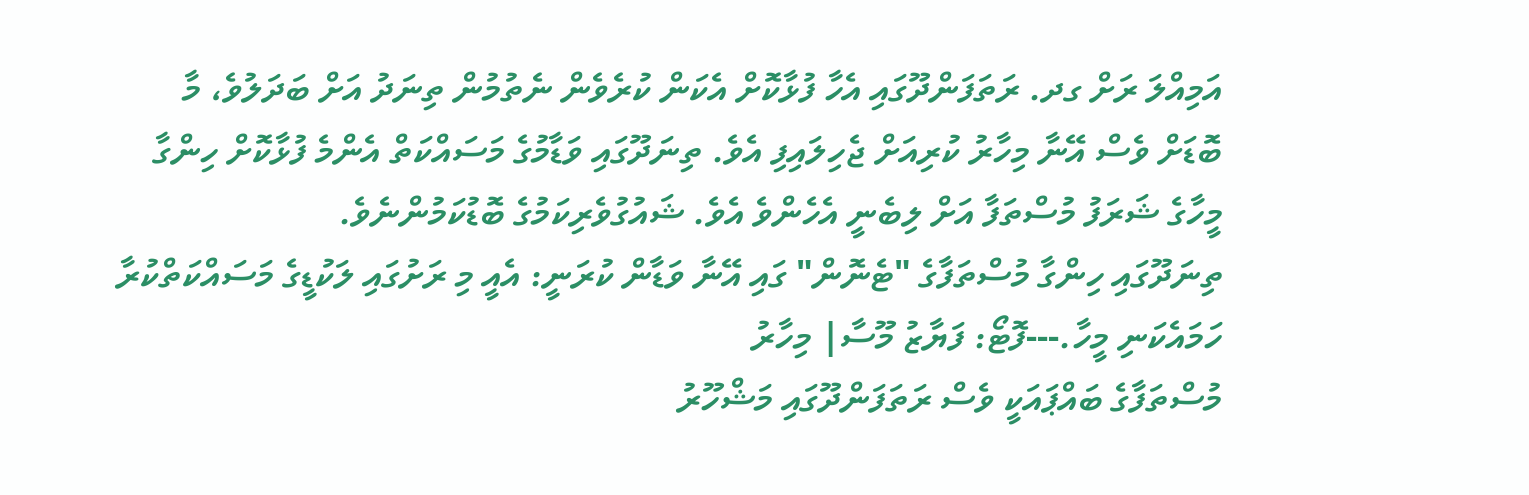އަމިއްލަ ރަށް ގދ. ރަތަފަންދޫގައި އެހާ ފުޅާކޮށް އެކަން ކުރެވެން ނެތުމުން ތިނަދު އަށް ބަދަލުވެ، މާ ބޮޑަށް ވެސް އޭނާ މިހާރު ކުރިއަށް ޖެހިލައިފި އެވެ. ތިނަދޫގައި ވަޑާމުގެ މަސައްކަތް އެންމެ ފުޅާކޮށް ހިންގާ މީހާގެ ޝަރަފު މުސްތަފާ އަށް ލިބެނީ އެހެންވެ އެވެ. ޝައުގުވެރިކަމުގެ ބޮޑުކަމުންނެވެ.
ތިނަދޫގައި ހިންގާ މުސްތަފާގެ "ޓެނޮން" ގައި އޭނާ ވަޑާން ކުރަނީ: އެއީ މި ރަށުގައި ލަކުޑީގެ މަސައްކަތްކުރާ ހަމައެކަނި މީހާ.---ފޮޓޯ: ފަޔާޒު މޫސާ| މިހާރު
މުސްތަފާގެ ބައްޕައަކީ ވެސް ރަތަފަންދޫގައި މަޝްހޫރު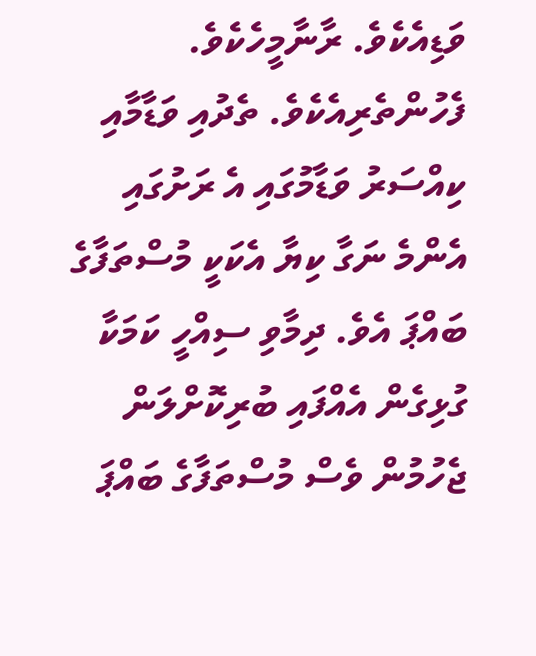ވަޑިއެކެވެ. ރާނާމީހެކެވެ. ފެހުންތެރިއެކެވެ. ތެދުއި ވަޑާމާއި ކިއްސަރު ވަޑާމުގައި އެ ރަށުގައި އެންމެ ނަގާ ކިޔާ އެކަކީ މުސްތަފާގެ ބައްޕަ އެވެ. ދިމާވި ސިއްހީ ކަމަކާ ގުޅިގެން އެއްފައި ބުރިކޮށްލަން ޖެހުމުން ވެސް މުސްތަފާގެ ބައްޕަ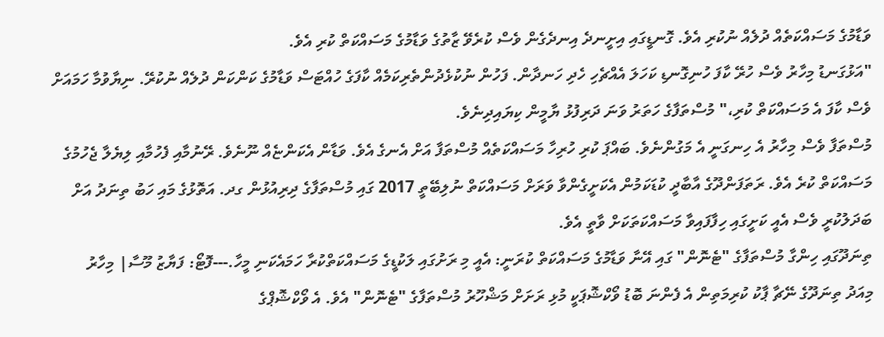ވަޑާމުގެ މަސައްކަތެއް ދުލެއް ނުކުރި އެވެ. ގޮނޑީގައި އިށީނދެ އިނދެގެން ވެސް ކުރެވޭ ޒާތުގެ ވަޑާމުގެ މަސައްކަތް ކުރި އެވެ.
"އަޅުގަނޑު މިހާރު ވެސް ހުރޭ ކާފަ ހުނިގޮނޑި ކަހަލަ އެއްޗެހި ހެދި ހަނދާން. ފަހުން ނުކުޅެދުންތެރިކަމެއް ކާފަގެ ހުއްޓަސް ވަޑާމުގެ ކަންކަން ދުލެއް ނުކުރޭ. ނިޔާވުމާ ހަމައަށް ވެސް ކާފަ އެ މަސައްކަތް ކުރި،" މުސްތަފާގެ ހަތަރު ވަނަ ދަރިފުޅު ޔާމީން ކިޔައިދިނެވެ.
މުސްތަފާ ވެސް މިހާރު އެ ހިނގަނީ އެ މަގުންނެވެ. ބައްޕަ ކުރި ހުރިހާ މަސައްކަތެއް މުސްތަފާ އަށް އެނގެ އެވެ. ވަޑާން އެކަންޏެއް ނޫނެވެ. ރޭނުމާއި ފެހުމާއި ލިޔެލާ ޖެހުމުގެ މަސައްކަތް ކުރެ އެވެ. ރަތަފަންދޫގެ އާބާދީ ކުޑަކަމުން އެކަށީގެންވާ ވަރަށް މަސައްކަތް ނުލިބޭތީ 2017 ގައި މުސްތަފާގެ ދިރިއުޅުން ގދ. އަތޮޅުގެ މައި ހަބު ތިނަދު އަށް ބަދަލުކުރީ ވެސް އެއީ ކަށީގައި ހިފާފައިވާ މަސައްކަތަކަށް ވާތީ އެވެ.
ތިނަދޫގައި ހިންގާ މުސްތަފާގެ "ޓެނޮން" ގައި އޭނާ ވަޑާމުގެ މަސައްކަތް ކުރަނީ: އެއީ މި ރަށުގައި ލަކުޑީގެ މަސައްކަތްކުރާ ހަމައެކަނި މީހާ.---ފޮޓޯ: ފަޔާޒު މޫސާ| މިހާރު
މިއަދު ތިނަދޫގެ ނޭޗާ ޕާކު ކުރިމަތިން އެ ފެންނަ ބޮޑު ވޯކްޝޮޕަކީ މުޅި ރަށަށް މަޝްހޫރު މުސްތަފާގެ "ޓެނޮން" އެވެ. އެ ވޯކްޝޮޕްގެ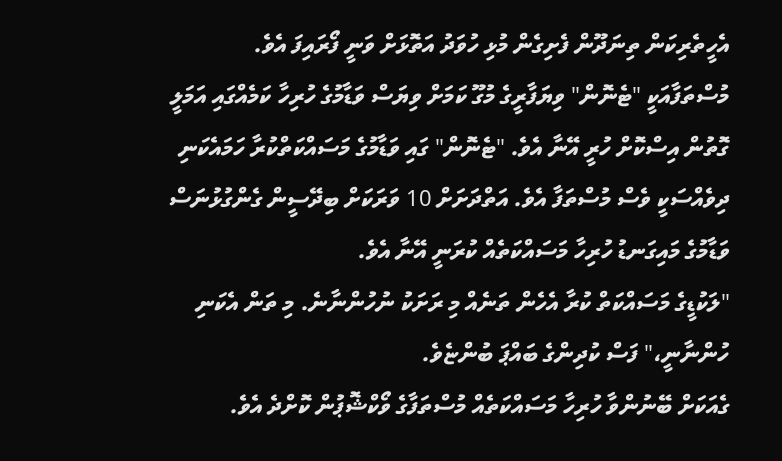އެހީތެރިކަން ތިނަދޫން ފެށިގެން މުޅި ހުވަދު އަތޮޅަށް ވަނީ ފޯރައިފަ އެވެ.
މުސްތަފާއަކީ "ޓެނޮން" ވިޔަފާރީގެ މުގޫ ކަމަށް ވިޔަސް ވަޑާމުގެ ހުރިހާ ކަމެއްގައި އަމަލީ ގޮތުން އިސްކޮށް ހުރީ އޭނާ އެވެ. "ޓެނޮން" ގައި ވަޑާމުގެ މަސައްކަތްކުރާ ހަމައެކަނި ދިވެއްސަކީ ވެސް މުސްތަފާ އެވެ. އަތްދަށަށް 10 ވަރަކަށް ބިދޭސީން ގެންގުޅުނަސް ވަޑާމުގެ މައިގަނޑު ހުރިހާ މަސައްކަތެއް ކުރަނީ އޭނާ އެވެ.
"ލަކުޑީގެ މަސައްކަތް ކުރާ އެހެން ތަނެއް މި ރަށަކު ނުހުންނާނެ. މި ތަން އެކަނި ހުންނާނީ،" ފަސް ކުދިންގެ ބައްޕަ ބުންޏެވެ.
ގެއަކަށް ބޭނުންވާ ހުރިހާ މަސައްކަތެއް މުސްތަފާގެ ވޯކްޝޮޕުން ކޮށްދެ އެވެ.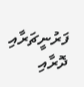ފަރުނީޗަރާއި ދޮރާއި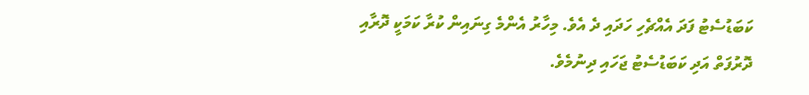ކަބަޑުސެޓު ފަދަ އެއްޗެހި ހަދައި ދެ އެވެ. މިހާރު އެންމެ ގިނައިން ކުރާ ކަމަކީ ދޮރާއި ދޮރުފަތް އަދި ކަބަޑުސެޓު ޖަހައި ދިނުމެވެ.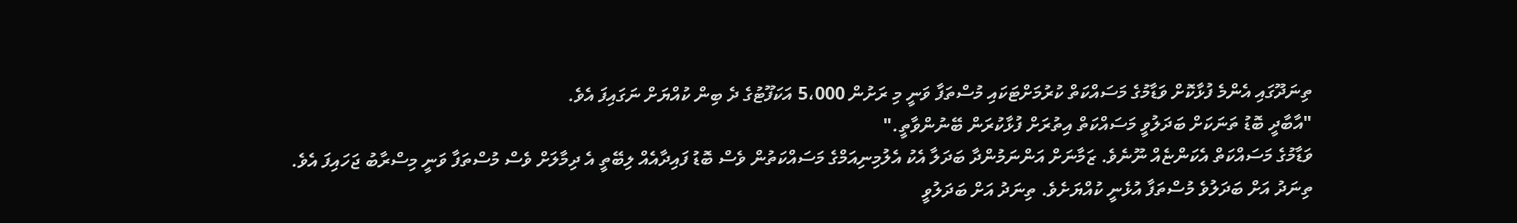ތިނަދޫގައި އެންމެ ފުޅާކޮށް ވަޑާމުގެ މަސައްކަތް ކުރުމަށްޓަކައި މުސްތަފާ ވަނީ މި ރަށުން 5،000 އަކަފޫޓުގެ ދެ ބިން ކުއްޔަށް ނަގައިފަ އެވެ.
"އާބާދީ ބޮޑު ތަނަކަށް ބަދަލުވީ މަސައްކަތް އިތުރަށް ފުޅާކުރަން ބޭނުންވާތީ."
ވަޑާމުގެ މަސައްކަތް އެކަންޏެއް ނޫނެވެ. ޒަމާނަށް އަންނަމުންދާ ބަދަލާ އެކު އެލުމިނިއަމްގެ މަސައްކަތުން ވެސް ބޮޑު ފައިދާއެއް ލިބޭތީ އެ ދިމާލަށް ވެސް މުސްތަފާ ވަނީ މިސްރާބު ޖަހައިފަ އެވެ.
ތިނަދު އަށް ބަދަލުވެ މުސްތަފާ އުޅެނީ ކުއްޔަށެވެ. ތިނަދު އަށް ބަދަލުވީ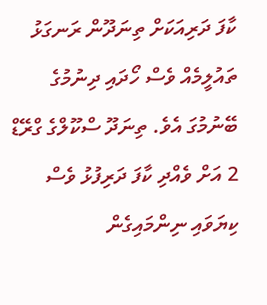ކާފަ ދަރިއަކަށް ތިނަދޫން ރަނގަޅު ތައުލީމެއް ވެސް ހޯދައި ދިނުމުގެ ބޭނުމުގަ އެވެ. ތިނަދޫ ސްކޫލްގެ ގްރޭޑް 2 އަށް ވެއްދި ކާފަ ދަރިފުޅު ވެސް ކިޔަވައި ނިންމައިގެން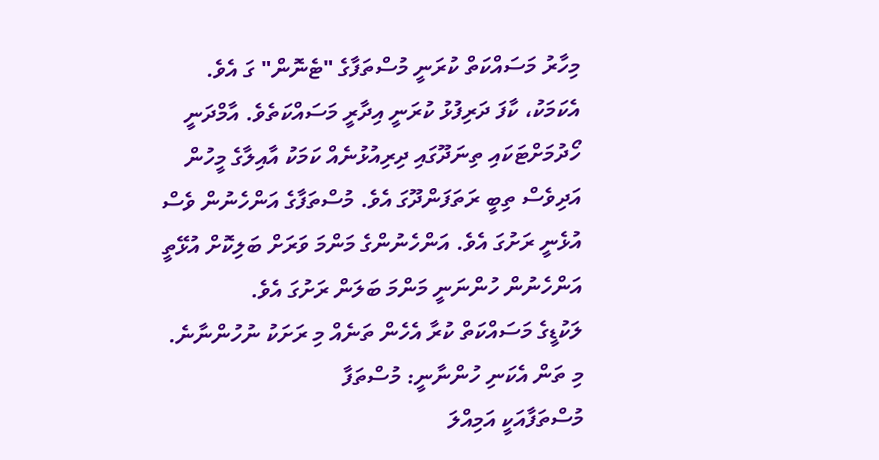މިހާރު މަސައްކަތް ކުރަނީ މުސްތަފާގެ "ޓެނޮން" ގަ އެވެ. އެކަމަކު، ކާފަ ދަރިފުޅު ކުރަނީ އިދާރީ މަސައްކަތެވެ. އާމްދަނީ ހޯދުމަށްޓަކައި ތިނަދޫގައި ދިރިއުޅުނެއް ކަމަކު އާއިލާގެ މީހުން އަދިވެސް ތިބީ ރަތަފަންދޫގަ އެވެ. މުސްތަފާގެ އަންހެނުން ވެސް އުޅެނީ ރަށުގަ އެވެ. އަންހެނުންގެ މަންމަ ވަރަށް ބަލިކޮށް އުޅޭތީ އަންހެނުން ހުންނަނީ މަންމަ ބަލަން ރަށުގަ އެވެ.
ލަކުޑީގެ މަސައްކަތް ކުރާ އެހެން ތަނެއް މި ރަށަކު ނުހުންނާނެ. މި ތަން އެކަނި ހުންނާނީ: މުސްތަފާ
މުސްތަފާއަކީ އަމިއްލަ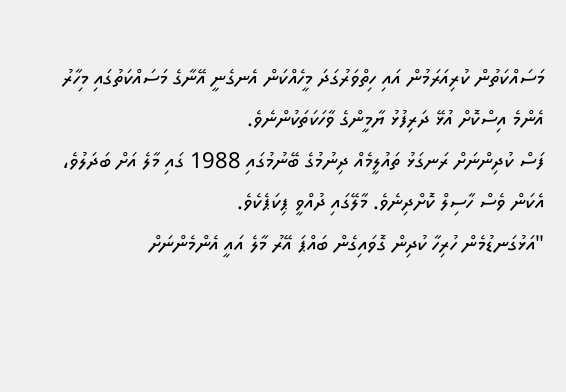މަސައްކަތުން ކުރިއަރަމުން އައި ހިތްވަރުގަދަ މީހެއްކަން އެނގެނީ އޭނާގެ މަސައްކަތުގައި މިހާރު އެންމެ އިސްކޮށް އުޅޭ ދަރިފުޅު ޔާމީންގެ ވާހަކަތަކުންނެވެ.
ފަސް ކުދިންނަށް ރަނގަޅު ތައުލީމެއް ދިނުމުގެ ބޭނުމުގައި 1988 ގައި މާލެ އަށް ބަދަލުވެ، އެކަން ވެސް ހާސިލް ކޮށްދިނެވެ. މާލޭގައި ދުއްވީ ޕިކަޕެކެވެ.
"އަޅުގަނޑުމެން ހުރިހާ ކުދިން ގޮވައިގެން ބައްޕަ އޭރު މާލެ އައީ އެންމެންނަށް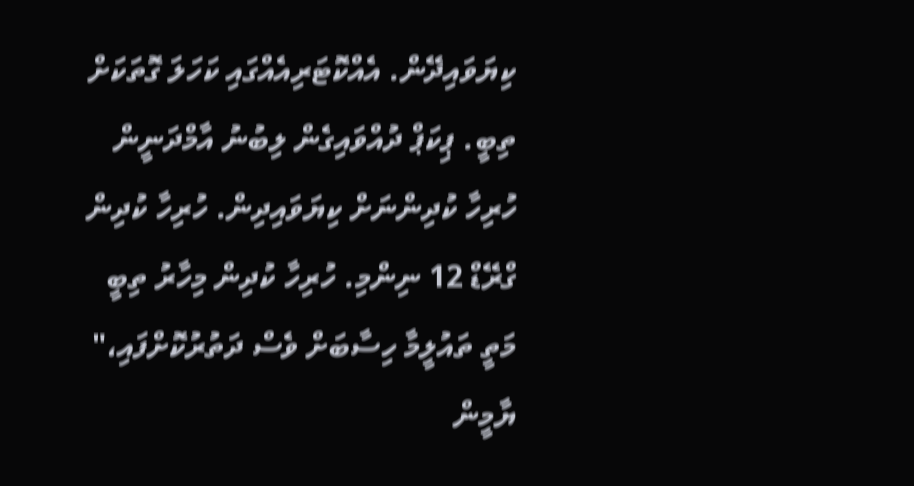ކިޔަވައިދޭން. އެއްކޮޓަރިއެއްގައި ކަހަލަ ގޮތަކަށް ތިބީ. ޕިކަޕް ދުއްވައިގެން ލިބުނު އާމްދަނީން ހުރިހާ ކުދިންނަށް ކިޔަވައިދިން. ހުރިހާ ކުދިން ގްރޭޑް 12 ނިންމި. ހުރިހާ ކުދިން މިހާރު ތިބީ މަތީ ތައުލީމާ ހިސާބަށް ވެސް ދަތުރުކޮށްފައި،" ޔާމީން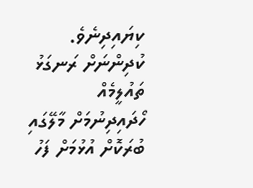ކިޔައިދިނެވެ.
ކުދިންނަށް ރަނގަޅު ތައުލީމެއް ހޯދައިދިނުމަށް މާލޭގައި ބުރަކޮށް އުޅުމަށް ފަހު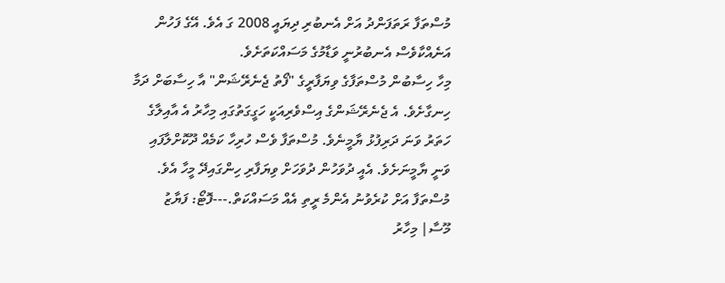މުސްތަފާ ރަތަފަންދު އަށް އެނބުރި ދިޔައީ 2008 ގަ އެވެ. އޭގެ ފަހުން އަނެއްކާވެސް އެނބުރުނީ ވަޑާމުގެ މަސައްކަތަށެވެ.
މިހާ ހިސާބުން މުސްތަފާގެ ވިޔަފާރީގެ "ފޯތު ޖެނެރޭޝަން" އާ ހިސާބަށް ދަމާ ހިނގާށެވެ. އެ ޖެނެރޭޝަންގެ އިސްވެރިއަކީ ހަގީގަތުގައި މިހާރު އެ އާއިލާގެ ހަތަރު ވަނަ ދަރިފުޅު ޔާމީނެވެ. މުސްތަފާ ވެސް ހުރިހާ ކަމެއް ދޫކޮށްލާފައި ވަނީ ޔާމީނަށެވެ. އެއީ ދުވަހުން ދުވަހަށް ވިޔަފާރި ހިންގައިދޭ މީހާ އެވެ.
މުސްތަފާ އަށް ކުރެވުނު އެންމެ ރީތި އެއް މަސައްކަތް.---ފޮޓޯ: ފަޔާޒު މޫސާ| މިހާރު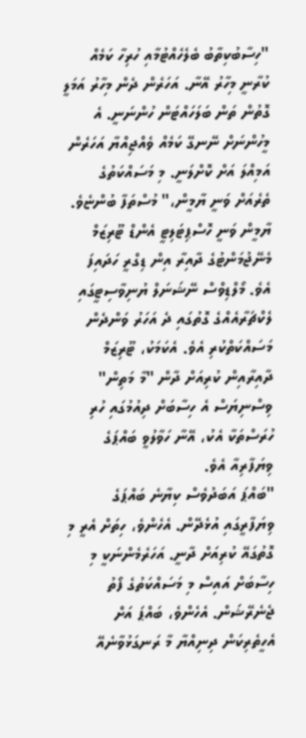"ހިސާބުކިތާބު ބެލެހެއްޓުމާއި ހުރިހާ ކަމެއް ކުރާނީ މިހާރު އޭނާ. އަހަރެން ދެން މިހާރު އަމަލީ ގޮތުން ތަން ބަލަހައްޓަން ހުންނަނީ. އެ މީހުންނަށް ނޭނގޭ ކަމެއް ވެއްޖިއްޔާ އަހަރެން އަމިއްލަ އަށް ކޮށްލަނީ. މި މަސައްކަތުގެ ތެރެއަށް ވަނީ ޔާމީން،" މުސްތަފާ ބުންޏެވެ.
ޔާމީން ވަނީ ހޮސްޕިޓަލިޓީ އެންޑް ޓޫރިޒަމް މެނޭޖުމަންޓުގެ ދާއިރާ އިން ޑިގްރީ ހަދައިފަ އެވެ. މޯލްޑިވްސް ނޭޝަނަލް ޔުނިވާސިޓީގައި ލެކްޗަރާއެއްގެ ގޮތުގައި ދެ އަހަރު ވަންދެން މަސައްކަތްކުރި އެވެ. އެކަމަކު، ޓޫރިޒަމް ދާއިރާއިން ކުރިއަށް ދާން "މާ މަތިން" ވިސްނިޔަސް އެ ހިސާބަށް ދިއުމުގައި ހުރި ހުރަސްތަކާ އެކު، އޭނާ ހަވާލުވީ ބައްޕަގެ ވިޔަފާރިއާ އެވެ.
"ބައްޕަ އަބަދުވެސް ކިޔާނެ ބައްޕަގެ ވިޔަފާރީގައި އުޅެދޭން. އެހެންވެ، ހިތަށް އެރީ މި ގޮތުގައޭ ކުރިއަށް ދާނީ. އަހަރެމެންނަކީ މި ހިސާބަށް އައިސް މި މަސައްކަތުގެ ފޯތު ޖެނެރޭޝަން. އެހެންވެ، ބައްޕަ އަށް އެހީތެރިކަން ދިނިއްޔާ މާ ރަނގަޅުވާނެއޭ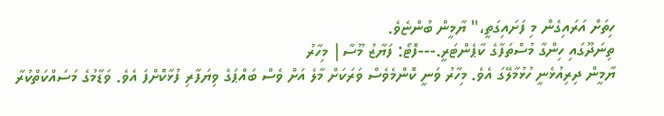ހިތަށް އަރައިގެން މި ފަށައިގަތީ،" ޔާމީން ބުންޏެވެ.
ތިނަދޫގައި ހިންގާ މުސްތަފާގެ ކާޕެންޓަރީ.---ފޮޓޯ: ފަޔާޒު މޫސާ| މިހާރު
ޔާމީން ދިރިއުޅެނީ ހުޅުމާލޭގަ އެވެ. މިހާރު ވަނީ ކޮންމެވެސް ވަރަކަށް މާލެ އަށް ވެސް ބައްޕަގެ ވިޔަފާރި ފުޅާކޮށްފަ އެވެ. ވަޑާމުގެ މަސައްކަތްކުރާ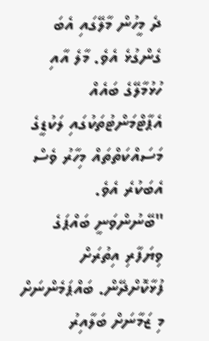ދެ މީހުން މާލޭގައި އެބަ ގެންގުޅެ އެވެ. މާލެ އާއި ހުޅުމާލޭގެ ބައެއް އެޕާޓްމަންޓުތަކުގައި ލަކުޑީގެ މަސައްކަތްތައް މިހާރު ވެސް އެބަކުރެ އެވެ.
"ބޭނުންވަނީ ބައްޕަގެ ވިޔަފާރި އިތުރަށް ފުޅާކޮށްދޭން. ބައްޕަމެންނަށް މި ޒަމާނަށް ބަލާއިރު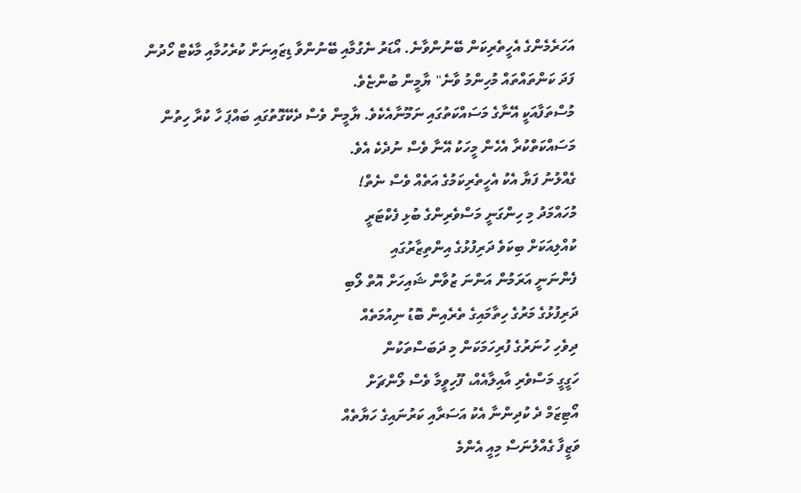އަހަރެމެންގެ އެހީތެރިކަން ބޭނުންވާނެ. އޯޑަރު ނެގުމާއި ބޭނުންވާ ޑިޒައިނަށް ކުރެހުމާއި މާކެޓް ހޯދުން ފަދަ ކަންތައްތައް މުހިންމު ވާނެ" ޔާމީން ބުންޏެވެ.
މުސްތަފާއަކީ އޭނާގެ މަސައްކަތުގައި ނަމޫނާއެކެވެ. ޔާމީން ވެސް ދެކޭގޮތުގައި ބައްޕަ ހާ ކުރާ ހިތުން މަސައްކަތްކުރާ އެހެން މީހަކު އޭނާ ވެސް ނުދެކެ އެވެ.
ގެއްލުނު ފަޔާ އެކު އެހީތެރިކަމުގެ އަތެއް ވެސް ނެތް!
މުހައްމަދު މި ހިންގަނީ މަސްވެރިންގެ ބުޅި ފެކްޓަރީ
ކުއްލިއަކަށް ބިކަވެ ދަރިފުޅުގެ އިންތިޒާރުގައި
ފެންނަނީ އަރަމުން އަންނަ ޒުވާން ޝައިހަށް އޮތް ލޯބި
ދަރިފުޅުގެ މަރުގެ ހިތާމައިގެ ތެރެއިން ބޮޑު ނިއުމަތެއް
ދިވެހި ހުނަރުގެ ފުރިހަމަކަން މި ދަބަސްތަކުން
ހަގީގީ މަސްވެރި އާއިލާއެއް، ފޫހިވީމާ ވެސް ލޯންޗަށް
އޯޓިޒަމް ދެ ކުދިންނާ އެކު އަސަރާއި ކަރުނައިގެ ހަޔާތެއް
ވަޒީފާ ގެއްލުނަސް މިއީ އެންމެ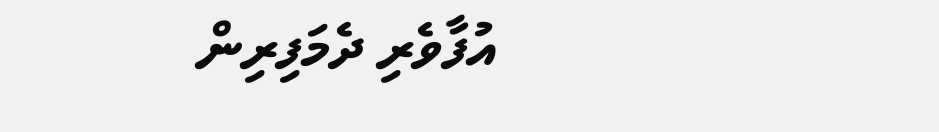އުފާވެރި ދެމަފިރިން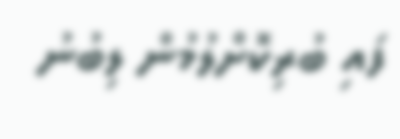ފައި ބުރިކޮށްލުމުން ލިބުނު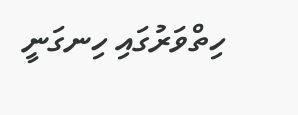ހިތްވަރުގައި ހިނގަނީ